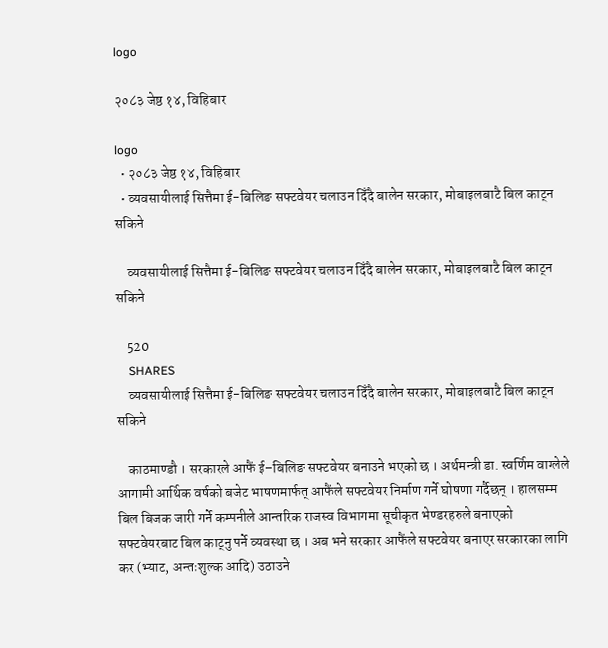logo

२०८३ जेष्ठ १४, विहिबार

logo
  • २०८३ जेष्ठ १४, विहिबार
  • व्यवसायीलाई सित्तैमा ई-बिलिङ सफ्टवेयर चलाउन दिँदै बालेन सरकार, मोबाइलबाटै बिल काट्न सकिने

    व्यवसायीलाई सित्तैमा ई-बिलिङ सफ्टवेयर चलाउन दिँदै बालेन सरकार, मोबाइलबाटै बिल काट्न सकिने

    520
    SHARES
    व्यवसायीलाई सित्तैमा ई-बिलिङ सफ्टवेयर चलाउन दिँदै बालेन सरकार, मोबाइलबाटै बिल काट्न सकिने

    काठमाण्डौ । सरकारले आफैं ई–बिलिङ सफ्टवेयर बनाउने भएको छ । अर्थमन्त्री डा. स्वर्णिम वाग्लेले आगामी आर्थिक वर्षको बजेट भाषणमार्फत् आफैंले सफ्टवेयर निर्माण गर्ने घोषणा गर्दैछन् । हालसम्म बिल बिजक जारी गर्ने कम्पनीले आन्तरिक राजस्व विभागमा सूचीकृत भेण्डरहरुले बनाएको सफ्टवेयरबाट बिल काट्नु पर्ने व्यवस्था छ । अब भने सरकार आफैंले सफ्टवेयर बनाएर सरकारका लागि कर (भ्याट, अन्तःशुल्क आदि) उठाउने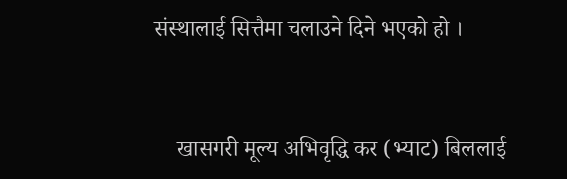संस्थालाई सित्तैमा चलाउने दिने भएको हो ।



    खासगरी मूल्य अभिवृद्धि कर (भ्याट) बिललाई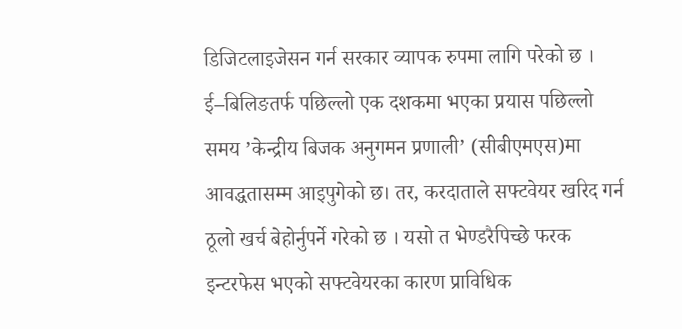डिजिटलाइजेसन गर्न सरकार व्यापक रुपमा लागि परेको छ । ई–बिलिङतर्फ पछिल्लो एक दशकमा भएका प्रयास पछिल्लो समय ’केन्द्रीय बिजक अनुगमन प्रणाली’ (सीबीएमएस)मा आवद्धतासम्म आइपुगेको छ। तर, करदाताले सफ्टवेयर खरिद गर्न ठूलो खर्च बेहोर्नुपर्ने गरेको छ । यसो त भेण्डरैपिच्छे फरक इन्टरफेस भएको सफ्टवेयरका कारण प्राविधिक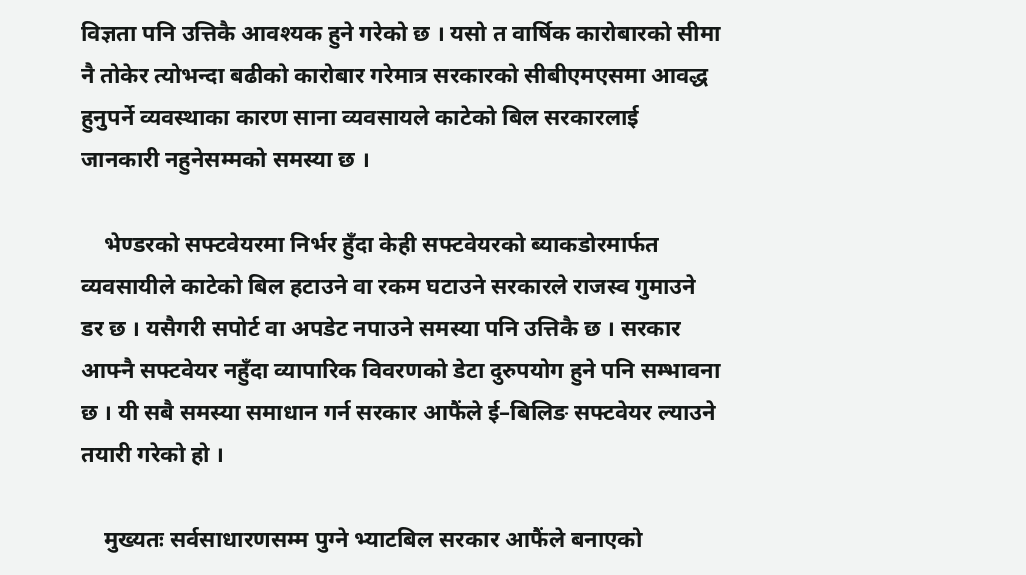विज्ञता पनि उत्तिकै आवश्यक हुने गरेको छ । यसो त वार्षिक कारोबारको सीमा नै तोकेर त्योभन्दा बढीको कारोबार गरेमात्र सरकारको सीबीएमएसमा आवद्ध हुनुपर्ने व्यवस्थाका कारण साना व्यवसायले काटेको बिल सरकारलाई जानकारी नहुनेसम्मको समस्या छ ।

    भेण्डरको सफ्टवेयरमा निर्भर हुँदा केही सफ्टवेयरको ब्याकडोरमार्फत व्यवसायीले काटेको बिल हटाउने वा रकम घटाउने सरकारले राजस्व गुमाउने डर छ । यसैगरी सपोर्ट वा अपडेट नपाउने समस्या पनि उत्तिकै छ । सरकार आफ्नै सफ्टवेयर नहुँदा व्यापारिक विवरणको डेटा दुरुपयोग हुने पनि सम्भावना छ । यी सबै समस्या समाधान गर्न सरकार आफैंले ई–बिलिङ सफ्टवेयर ल्याउने तयारी गरेको हो ।

    मुख्यतः सर्वसाधारणसम्म पुग्ने भ्याटबिल सरकार आफैंले बनाएको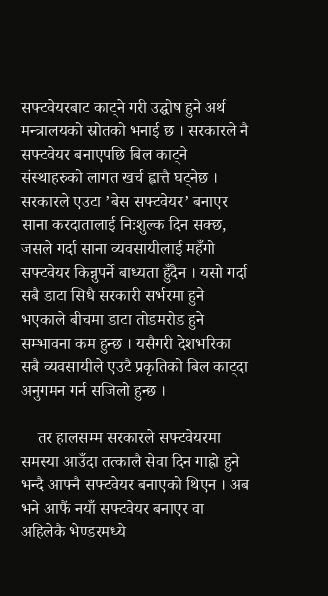सफ्टवेयरबाट काट्ने गरी उद्घोष हुने अर्थ मन्त्रालयको स्रोतको भनाई छ । सरकारले नै सफ्टवेयर बनाएपछि बिल काट्ने संस्थाहरुको लागत खर्च ह्वात्तै घट्नेछ । सरकारले एउटा ’बेस सफ्टवेयर’ बनाएर साना करदातालाई निःशुल्क दिन सक्छ, जसले गर्दा साना व्यवसायीलाई महँगो सफ्टवेयर किन्नुपर्ने बाध्यता हुँदैन । यसो गर्दा सबै डाटा सिधै सरकारी सर्भरमा हुने भएकाले बीचमा डाटा तोडमरोड हुने सम्भावना कम हुन्छ । यसैगरी देशभरिका सबै व्यवसायीले एउटै प्रकृतिको बिल काट्दा अनुगमन गर्न सजिलो हुन्छ ।

    तर हालसम्म सरकारले सफ्टवेयरमा समस्या आउँदा तत्कालै सेवा दिन गाह्रो हुने भन्दै आफ्नै सफ्टवेयर बनाएको थिएन । अब भने आफैं नयाँ सफ्टवेयर बनाएर वा अहिलेकै भेण्डरमध्ये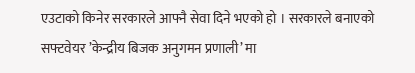एउटाको किनेर सरकारले आफ्नै सेवा दिने भएको हो । सरकारले बनाएको सफ्टवेयर ’केन्द्रीय बिजक अनुगमन प्रणाली’ मा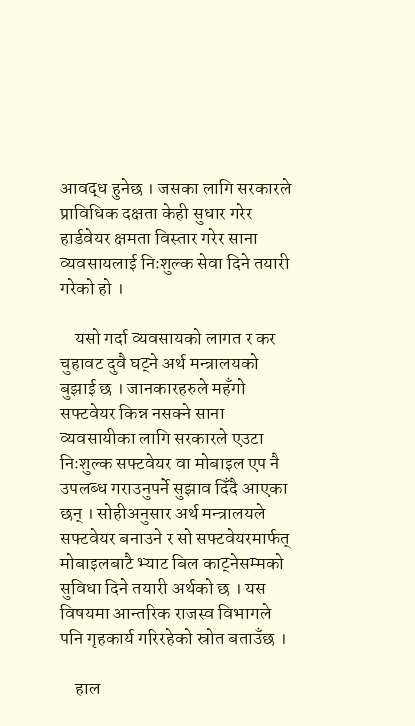आवद्ध हुनेछ । जसका लागि सरकारले प्राविधिक दक्षता केही सुधार गरेर हार्डवेयर क्षमता विस्तार गरेर साना व्यवसायलाई निःशुल्क सेवा दिने तयारी गरेको हो ।

    यसो गर्दा व्यवसायको लागत र कर चुहावट दुवै घट्ने अर्थ मन्त्रालयको बुझाई छ । जानकारहरुले महँगो सफ्टवेयर किन्न नसक्ने साना व्यवसायीका लागि सरकारले एउटा निःशुल्क सफ्टवेयर वा मोबाइल एप नै उपलब्ध गराउनुपर्ने सुझाव दिँदै आएका छन् । सोहीअनुसार अर्थ मन्त्रालयले सफ्टवेयर बनाउने र सो सफ्टवेयरमार्फत् मोबाइलबाटै भ्याट बिल काट्नेसम्मको सुविधा दिने तयारी अर्थको छ । यस विषयमा आन्तरिक राजस्व विभागले पनि गृहकार्य गरिरहेको स्रोत बताउँछ ।

    हाल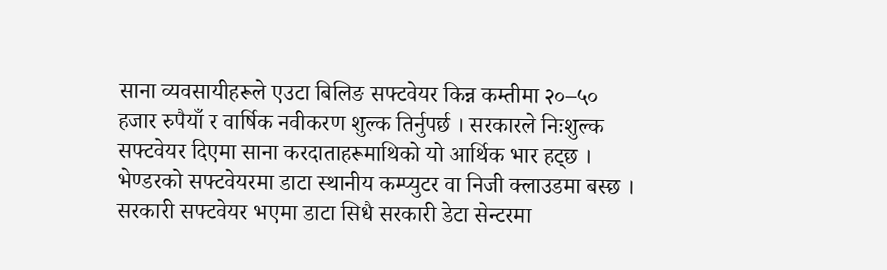साना व्यवसायीहरूले एउटा बिलिङ सफ्टवेयर किन्न कम्तीमा २०–५० हजार रुपैयाँ र वार्षिक नवीकरण शुल्क तिर्नुपर्छ । सरकारले निःशुल्क सफ्टवेयर दिएमा साना करदाताहरूमाथिको यो आर्थिक भार हट्छ । भेण्डरको सफ्टवेयरमा डाटा स्थानीय कम्प्युटर वा निजी क्लाउडमा बस्छ । सरकारी सफ्टवेयर भएमा डाटा सिधै सरकारी डेटा सेन्टरमा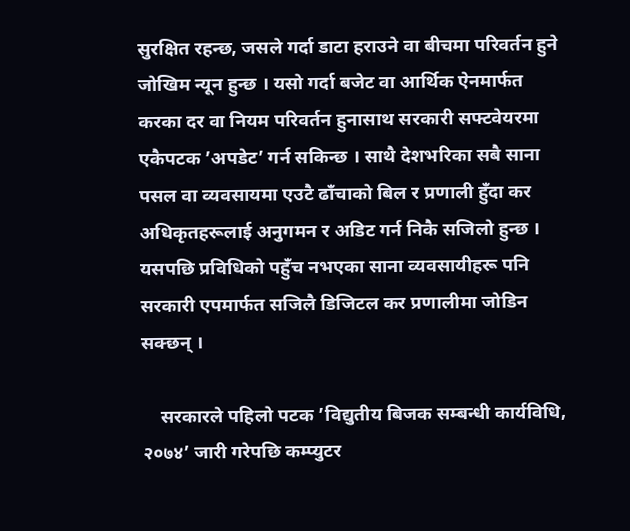सुरक्षित रहन्छ, जसले गर्दा डाटा हराउने वा बीचमा परिवर्तन हुने जोखिम न्यून हुन्छ । यसो गर्दा बजेट वा आर्थिक ऐनमार्फत करका दर वा नियम परिवर्तन हुनासाथ सरकारी सफ्टवेयरमा एकैपटक ’अपडेट’ गर्न सकिन्छ । साथै देशभरिका सबै साना पसल वा व्यवसायमा एउटै ढाँचाको बिल र प्रणाली हुँदा कर अधिकृतहरूलाई अनुगमन र अडिट गर्न निकै सजिलो हुन्छ । यसपछि प्रविधिको पहुँच नभएका साना व्यवसायीहरू पनि सरकारी एपमार्फत सजिलै डिजिटल कर प्रणालीमा जोडिन सक्छन् ।

    सरकारले पहिलो पटक ’विद्युतीय बिजक सम्बन्धी कार्यविधि, २०७४’ जारी गरेपछि कम्प्युटर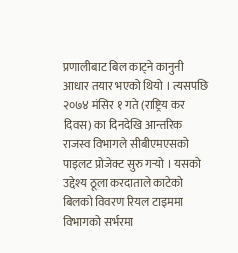प्रणालीबाट बिल काट्ने कानुनी आधार तयार भएको थियो । त्यसपछि २०७४ मंसिर १ गते (राष्ट्रिय कर दिवस) का दिनदेखि आन्तरिक राजस्व विभागले सीबीएमएसको पाइलट प्रोजेक्ट सुरु गर्‍यो । यसको उद्देश्य ठूला करदाताले काटेको बिलको विवरण रियल टाइममा विभागको सर्भरमा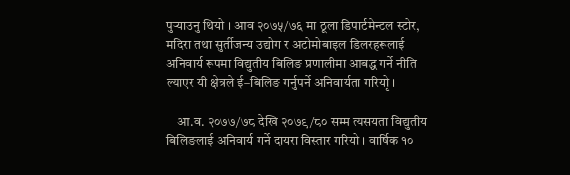पुर्‍याउनु थियो । आव २०७५/७६ मा ठूला डिपार्टमेन्टल स्टोर, मदिरा तथा सुर्तीजन्य उद्योग र अटोमोबाइल डिलरहरूलाई अनिवार्य रूपमा विद्युतीय बिलिङ प्रणालीमा आबद्ध गर्ने नीति ल्याएर यी क्षेत्रले ई–बिलिङ गर्नुपर्ने अनिवार्यता गरियोृ ।

    आ.व. २०७७/७८ देखि २०७९/८० सम्म त्यसयता विद्युतीय बिलिङलाई अनिवार्य गर्ने दायरा विस्तार गरियो । वार्षिक १०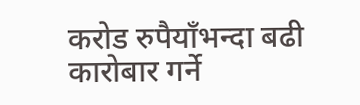करोड रुपैयाँभन्दा बढी कारोबार गर्ने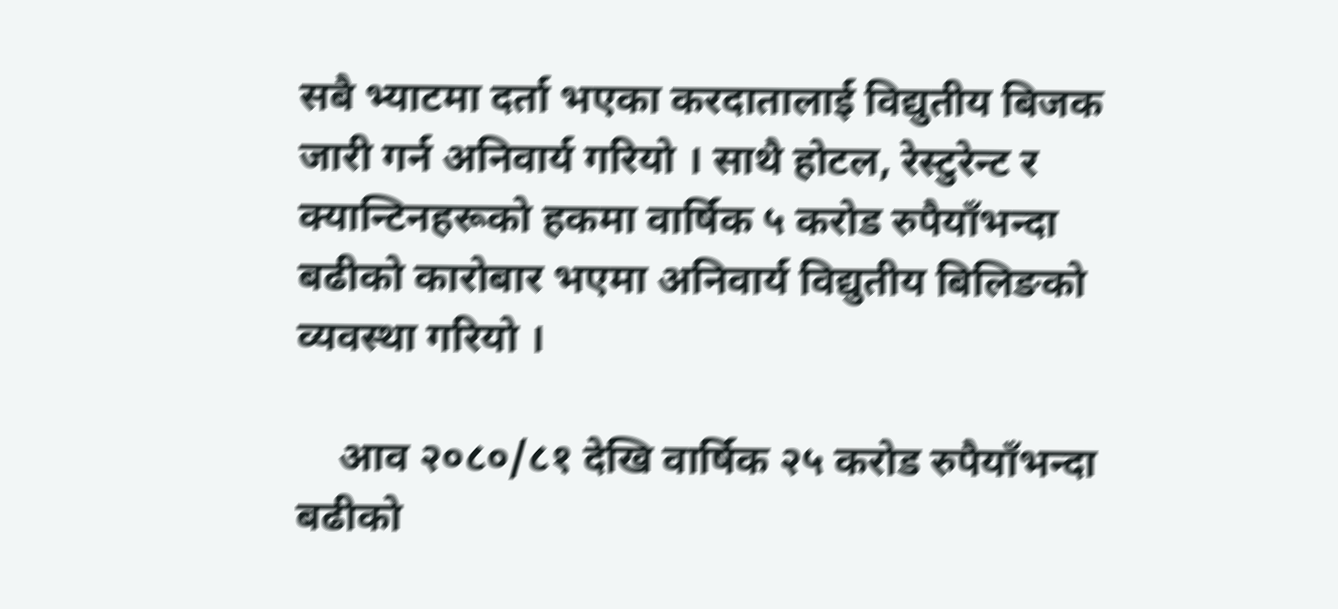सबै भ्याटमा दर्ता भएका करदातालाई विद्युतीय बिजक जारी गर्न अनिवार्य गरियो । साथै होटल, रेस्टुरेन्ट र क्यान्टिनहरूको हकमा वार्षिक ५ करोड रुपैयाँभन्दा बढीको कारोबार भएमा अनिवार्य विद्युतीय बिलिङको व्यवस्था गरियो ।

    आव २०८०/८१ देखि वार्षिक २५ करोड रुपैयाँभन्दा बढीको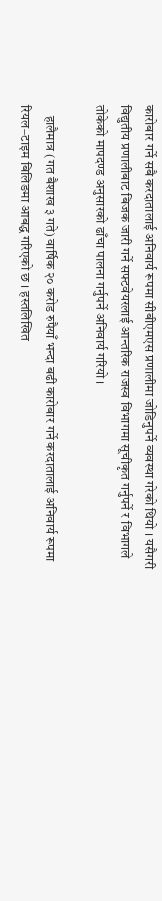कारोबार गर्ने सबै करदातालाई अनिवार्य रूपमा सीबीएमएस प्रणालीमा जोडिनुपर्ने व्यवस्था गरेको थियो । यसैगरी विद्युतीय प्रणालीबाट बिजक जारी गर्ने सफ्टवेयरलाई आन्तरिक राजस्व विभागमा सूचीकृत गर्नुपर्ने र विभागले तोकेको मापदण्ड अनुसारको ढाँचा पालना गर्नुपर्ने अनिवार्य गरियो ।

    हालैमात्र (गत बैशाख ३ गते) वार्षिक २० करोड रुपैयाँ भन्दा बढी कारोबार गर्ने करदातालाई अनिवार्य रूपमा रियल–टाइम बिलिङमा आबद्ध गरिएको छ । हस्तलिखित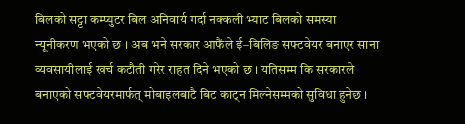बिलको सट्टा कम्प्युटर बिल अनिवार्य गर्दा नक्कली भ्याट बिलको समस्या न्यूनीकरण भएको छ । अब भने सरकार आफैंले ई–बिलिङ सफ्टवेयर बनाएर साना व्यवसायीलाई खर्च कटौती गरेर राहत दिने भएको छ । यतिसम्म कि सरकारले बनाएको सफ्टवेयरमार्फत् मोबाइलबाटै बिट काट्न मिल्नेसम्मको सुविधा हुनेछ ।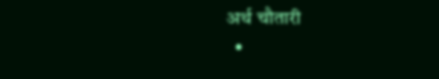अर्थ चौतारी
  •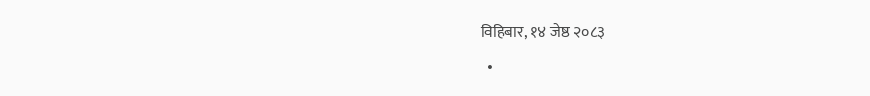विहिबार, १४ जेष्ठ २०८३
  •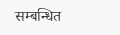सम्बन्धित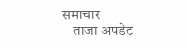समाचार
    ताजा अपडेट